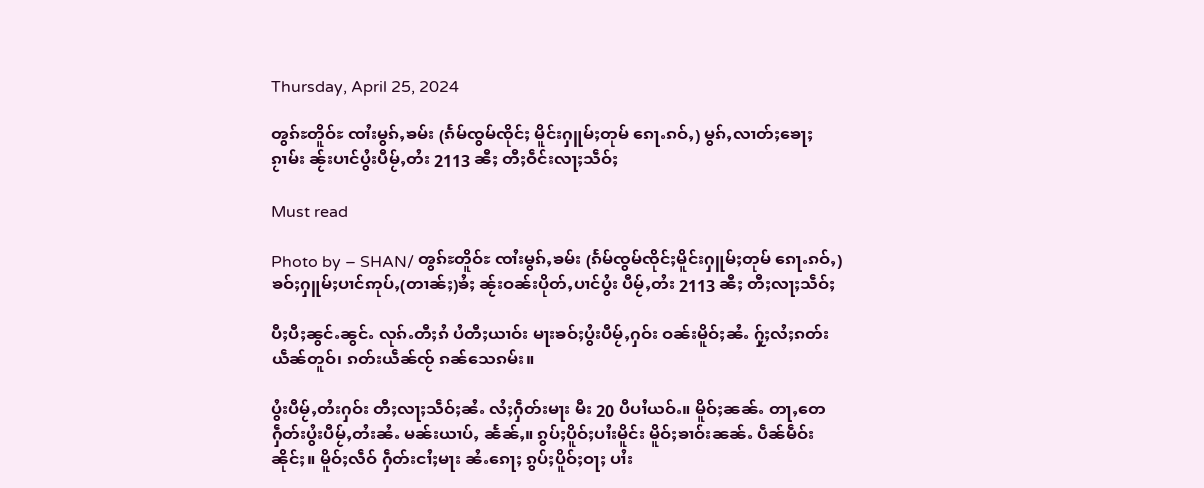Thursday, April 25, 2024

ၻွၵ်ႊတိူဝ်ႊ ၸၢႆးမွၵ်ႇၶမ်း (ၵႅမ်ၸွမ်ၸိုင်ႈ မိူင်းႁူမ်ႈတုမ် ၵေႃႉၵဝ်ႇ) မွၵ်ႇလၢတ်ႈၶေႃႈၵႂၢမ်း ၼႂ်းပၢင်ပွႆးပီမႂ်ႇတႆး 2113 ၼီႈ တီႈဝဵင်းလႃႈသဵဝ်ႈ

Must read

Photo by – SHAN/ ၻွၵ်ႊတိူဝ်ႊ ၸၢႆးမွၵ်ႇၶမ်း (ၵႅမ်ၸွမ်ၸိုင်ႈမိူင်းႁူမ်ႈတုမ် ၵေႃႉၵဝ်ႇ) ၶဝ်ႈႁူမ်ႈပၢင်ဢုပ်ႇ(တၢၼ်ႈ)ၶႆႈ ၼႂ်းဝၼ်းပိုတ်ႇပၢင်ပွႆး ပီမႂ်ႇတႆး 2113 ၼီႈ တီႈလႃႈသဵဝ်ႈ

ပီႈပီႈၼွင်ႉၼွင်ႉ လုၵ်ႉတီႈၵႆ ပႆတီႈယၢဝ်း မႃးၶဝ်ႈပွႆးပီမႂ်ႇႁဝ်း ဝၼ်းမိူဝ်ႈၼႆႉ ႁႂ်ႈလႆႈၵတ်းယဵၼ်တူဝ်၊ ၵတ်းယဵၼ်ၸႂ် ၵၼ်သေၵမ်း။

ပွႆးပီမႂ်ႇတႆးႁဝ်း တီႈလႃႈသဵဝ်ႈၼႆႉ လႆႈႁဵတ်းမႃး မီး 20 ပီပၢႆယဝ်ႉ။ မိူဝ်ႈၼၼ်ႉ တႃႇတေႁဵတ်းပွႆးပီမႂ်ႇတႆးၼႆႉ မၼ်းယၢပ်ႇ ၼႅၼ်ႇ။ ၵွပ်ႈပိူဝ်ႈပၢႆးမိူင်း မိူဝ်ႈၶၢဝ်းၼၼ်ႉ ပဵၼ်မဵဝ်းၼိုင်ႈ။ မိူဝ်ႈလဵဝ် ႁဵတ်းငၢႆႈမႃး ၼႆႉၵေႃႈ ၵွပ်ႈပိူဝ်ႈဝႃႈ ပၢႆး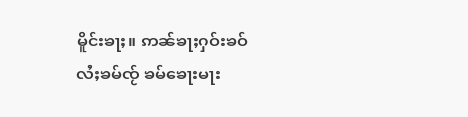မိူင်းၶႃႈ။ ဢၼ်ၶႃႈႁဝ်းၶဝ် လႆႈၶမ်ၸႂ် ၶမ်ၶေႃးမႃး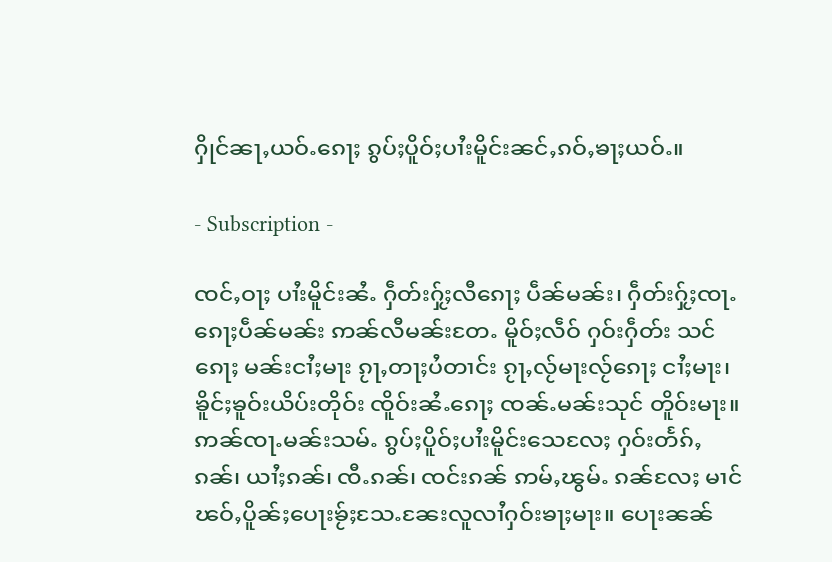ႁိုင်ၼႃႇယဝ်ႉၵေႃႈ ၵွပ်ႈပိူဝ်ႈပၢႆးမိူင်းၼင်ႇၵဝ်ႇၶႃႈယဝ်ႉ။

- Subscription -

ၸင်ႇဝႃႈ ပၢႆးမိူင်းၼႆႉ ႁဵတ်းႁႂ်ႈလီၵေႃႈ ပဵၼ်မၼ်း၊ ႁဵတ်းႁႂ်ႈၸႃႉၵေႃႈပဵၼ်မၼ်း ဢၼ်လီမၼ်းတႄႉ မိူဝ်ႈလဵဝ် ႁဝ်းႁဵတ်း သင်ၵေႃႈ မၼ်းငၢႆႈမႃး ၵႂႃႇတႃႈပႆတၢင်း ၵႂႃႇလႂ်မႃးလႂ်ၵေႃႈ ငၢႆႈမႃး၊ ၶိူင်ႈၶူဝ်းယိပ်းတိုဝ်း ၸိူဝ်းၼႆႉၵေႃႈ ၸၼ်ႉမၼ်းသုင် တိူဝ်းမႃး။ ဢၼ်ၸႃႉမၼ်းသမ်ႉ ၵွပ်ႈပိူဝ်ႈပၢႆးမိူင်းသေလႄႈ ႁဝ်းတႅၵ်ႇၵၼ်၊ ယၢႆႈၵၼ်၊ ၸီႉၵၼ်၊ ၸင်းၵၼ် ဢမ်ႇၽွမ်ႉ ၵၼ်လႄႈ မၢင်ၽဝ်ႇပိူၼ်ႈပေႃးၶႂ်ႈသႄႉၼႄးလူလၢႆႁဝ်းၶႃႈမႃး။ ပေႃးၼၼ်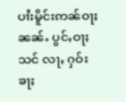ပၢႆးမိူင်းဢၼ်ဝႃႈၼၼ်ႉ ပွင်ႇဝႃႈသင် လႃႇ ႁဝ်းၶႃႈ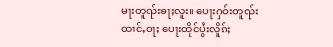မႃးတူၺ်းၶႃႈလူး။ ပေႃးႁဝ်းတူၺ်းထၢင်ႇဝႃႈ ပေႃးထိုင်ပွႆးလိူၵ်ႈ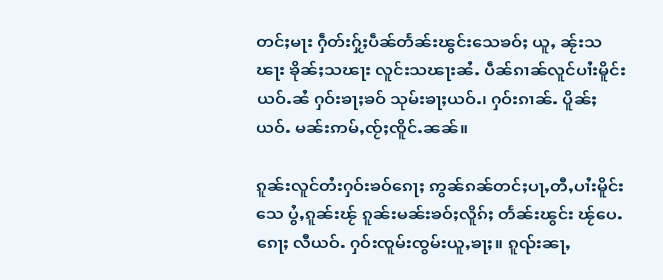တင်ႈမႃး ႁဵတ်းႁႂ်ႈပဵၼ်တႅၼ်းၽွင်းသေၶဝ်ႈ ယူႇ ၼႂ်းသၽႃး ၶိုၼ်ႈသၽႃး လူင်းသၽႃးၼႆႉ ပဵၼ်ၵၢၼ်လူင်ပၢႆးမိူင်းယဝ်ႉၼႆ ႁဝ်းၶႃႈၶဝ် သုမ်းၶႃႈယဝ်ႉ၊ ႁဝ်းၵၢၼ်ႉ ပိူၼ်ႈ ယဝ်ႉ မၼ်းဢမ်ႇၸႂ်ႈၸိူင်ႉၼၼ်။

ၵူၼ်းလူင်တႆးႁဝ်းၶဝ်ၵေႃႈ ဢွၼ်ၵၼ်တင်ႈပႃႇတီႇပၢႆးမိူင်းသေ ပွႆႇၵူၼ်းၽႂ် ၵူၼ်းမၼ်းၶဝ်ႈလိူၵ်ႈ တႅၼ်းၽွင်း ၽႂ်ပေႉ ၵေႃႈ လီယဝ်ႉ ႁဝ်းၸူမ်းၸွမ်းယူႇၶႃႈ။ ၵူၺ်းၼႃႇ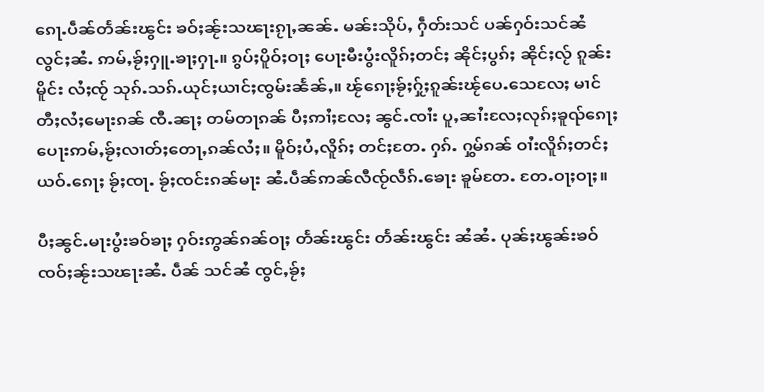ၵေႃႉပဵၼ်တႅၼ်းၽွင်း ၶဝ်ႈၼႂ်းသၽႃးၵႂႃႇၼၼ်ႉ မၼ်းသိုပ်ႇ ႁဵတ်းသင် ပၼ်ႁဝ်းသင်ၼႆ လွင်ႈၼႆႉ ဢမ်ႇၶႂ်ႈႁူႉၶႃႈႁႃႉ။ ၵွပ်ႈပိူဝ်ႈဝႃႈ ပေႃးမီးပွႆးလိူၵ်ႈတင်ႈ ၼိုင်ႈပွၵ်ႈ ၼိုင်ႈလႂ် ၵူၼ်းမိူင်း လႆႈၸႂ် သုၵ်ႉသၵ်ႉယုင်ႈယၢင်ႈၸွမ်းၼႅၼ်ႇ။ ၽႂ်ၵေႃႈၶႂ်ႈႁႂ်ႈၵူၼ်းၽႂ်ပေႉသေလႄႈ မၢင်တီႈလႆႈမေႃးၵၼ် ၸီႉၼႃႈ တမ်တႃၵၼ် ပီႈဢၢႆႈလႄႈ ၼွင်ႉၸၢႆး ပူႇၼၢႆးလႄႈလုၵ်ႈၶူၺ်ၵေႃႈ ပေႃးဢမ်ႇၶႂ်ႈလၢတ်ႈတေႃႇၵၼ်လႆႈ။ မိူဝ်ႈပႆႇလိူၵ်ႈ တင်ႈတႄႉ ႁၵ်ႉ ႁွမ်ၵၼ် ဝၢႆးလိူၵ်ႈတင်ႈယဝ်ႉၵေႃႈ ၶႂ်ႈၸႃႉ ၶႂ်ႈၸင်းၵၼ်မႃး ၼႆႉပဵၼ်ဢၼ်လီၸႂ်လဵၵ်ႉၶေႃး ၶူမ်တႄႉ တႄႉဝႃႈဝႃႈ။

ပီႈၼွင်ႉမႃးပွႆးၶဝ်ၶႃႈ ႁဝ်းဢွၼ်ၵၼ်ဝႃႈ တႅၼ်းၽွင်း တႅၼ်းၽွင်း ၼႆၼႆႉ ပုၼ်ႈၽွၼ်းၶဝ်ၸဝ်ႈၼႂ်းသၽႃးၼႆႉ ပဵၼ် သင်ၼႆ ၸွင်ႇၶႂ်ႈ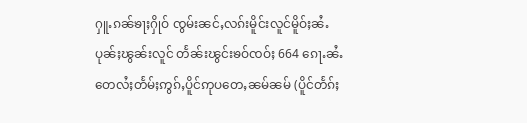ႁူႉၵၼ်ၶႃႈႁိုဝ် ၸွမ်းၼင်ႇလၵ်းမိူင်းလူင်မိူဝ်ႈၼႆႉ ပုၼ်ႈၽွၼ်းလူင် တႅၼ်းၽွင်းၶဝ်ၸဝ်ႈ 664 ၵေႃႉၼႆႉ တေလႆႈတႅမ်ႈဢွၵ်ႇပိူင်ဢုပတေႇၼမ်ၼမ် (ပိူင်တႅၵ်ႈ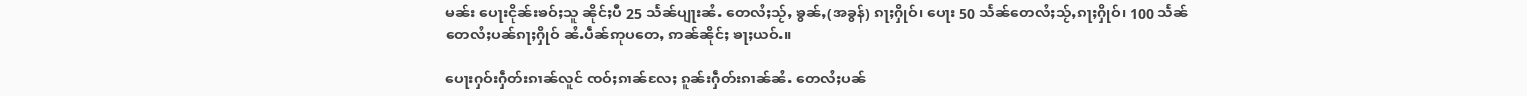မၼ်း ပေႃးငိုၼ်းၶဝ်ႈသူ ၼိုင်ႈပီ 25 သႅၼ်ပျႃးၼႆႉ တေလႆႈသႂ်ႇ ၶွၼ်ႇ(အခွန်) ၵႃႈႁိုဝ်၊ ပေႃး 50 သႅၼ်တေလႆႈသႂ်ႇၵႃႈႁိုဝ်၊ 100 သႅၼ်တေလႆႈပၼ်ၵႃႈႁိုဝ် ၼႆႉပဵၼ်ဢုပတေႇ ဢၼ်ၼိုင်ႈ ၶႃႈယဝ်ႉ။

ပေႃးႁဝ်းႁဵတ်းၵၢၼ်လူင် ၸဝ်ႈၵၢၼ်လႄႈ ၵူၼ်းႁဵတ်းၵၢၼ်ၼႆႉ တေလႆႈပၼ်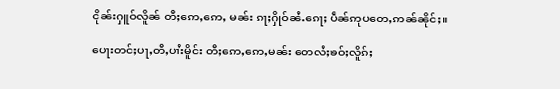ငိုၼ်းႁူဝ်လိူၼ် တီႈဢေႇဢေႇ မၼ်း ၵႃႈႁိုဝ်ၼႆႉၵေႃႈ ပဵၼ်ဢုပတေႇဢၼ်ၼိုင်ႈ။

ပေႃးတင်ႈပႃႇတီႇပၢႆးမိူင်း တီႈဢေႇဢေႇမၼ်း တေလႆႈၶဝ်ႈလိူၵ်ႈ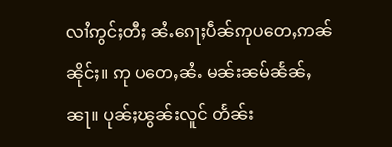လၢႆဢွင်ႈတီႈ ၼႆႉၵေႃႈပဵၼ်ဢုပတေႇဢၼ်ၼိုင်ႈ။ ဢု ပတေႇၼႆႉ မၼ်းၼမ်ၼႅၼ်ႇၼႃ။ ပုၼ်ႈၽွၼ်းလူင် တႅၼ်း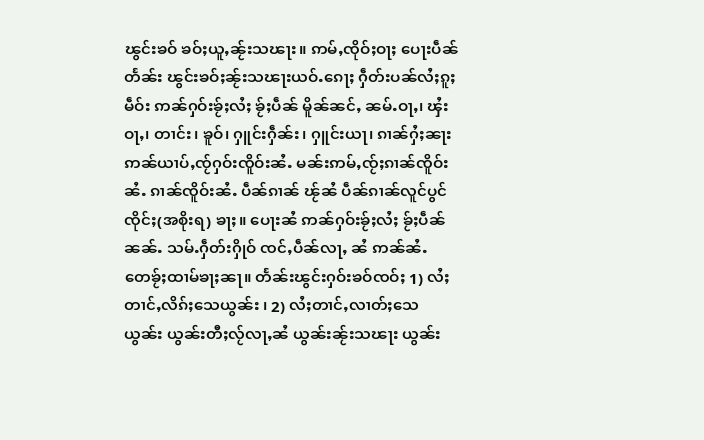ၽွင်းၶဝ် ၶဝ်ႈယူႇၼႂ်းသၽႃး။ ဢမ်ႇၸိုဝ်ႈဝႃႈ ပေႃးပဵၼ် တႅၼ်း ၽွင်းၶဝ်ႈၼႂ်းသၽႃးယဝ်ႉၵေႃႈ ႁဵတ်းပၼ်လႆႈၵူႈမဵဝ်း ဢၼ်ႁဝ်းၶႂ်ႈလႆႈ ၶႂ်ႈပဵၼ် မိူၼ်ၼင်ႇ ၼမ်ႉဝႃႇ၊ ၾႆးဝႃႇ၊ တၢင်း၊ ၶူဝ်၊ ႁူင်းႁဵၼ်း၊ ႁူင်းယႃ၊ ၵၢၼ်ႁႆႈၼႃး ဢၼ်ယၢပ်ႇၸႂ်ႁဝ်းၸိူဝ်းၼႆႉ မၼ်းဢမ်ႇၸႂ်ႈၵၢၼ်ၸိူဝ်းၼႆႉ ၵၢၼ်ၸိူဝ်းၼႆႉ ပဵၼ်ၵၢၼ် ၽႂ်ၼႆ ပဵၼ်ၵၢၼ်လူင်ပွင်ၸိုင်ႈ(အစိုးရ) ၶႃႈ။ ပေႃးၼႆ ဢၼ်ႁဝ်းၶႂ်ႈလႆႈ ၶႂ်ႈပဵၼ်ၼၼ်ႉ သမ်ႉႁဵတ်းႁိုဝ် ၸင်ႇပဵၼ်လႃႇ ၼႆ ဢၼ်ၼႆႉ တေၶႂ်ႈထၢမ်ၶႃႈၼႃ။ တႅၼ်းၽွင်းႁဝ်းၶဝ်ၸဝ်ႈ 1) လႆႈတၢင်ႇလိၵ်ႈသေယွၼ်း ၊ 2) လႆႈတၢင်ႇလၢတ်ႈသေ ယွၼ်း ယွၼ်းတီႈလႂ်လႃႇၼႆ ယွၼ်းၼႂ်းသၽႃး ယွၼ်း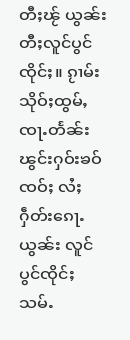တီႈၽႂ် ယွၼ်းတီႈလူင်ပွင်ၸိုင်ႈ။ ၵႂၢမ်းသိုဝ်ႈထွမ်ႇၸႃႉတႅၼ်း ၽွင်းႁဝ်းၶဝ်ၸဝ်ႈ လႆႈႁဵတ်းၵေႃႉယွၼ်း လူင်ပွင်ၸိုင်ႈသမ်ႉ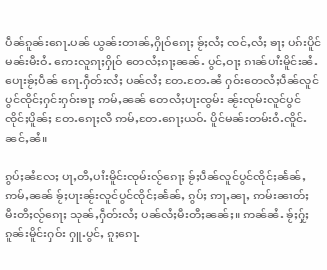ပဵၼ်ၵူၼ်းၵေႃႉပၼ် ယွၼ်းတၢၼ်ႇႁိုဝ်ၵေႃႈ ၶႂ်ႈလႆႈ ၸင်ႇလႆႈ ၶႃႈ ပၵ်းပိူင်မၼ်းမီးဝႆႉ ဢေးလူၵႃႈႁိုဝ် တေလႆႈၵႃႈၼၼ်ႉ ပွင်ႇဝႃႈ ၵၢၼ်ပၢႆးမိူင်းၼႆႉ ပေႃးၶႂ်ႈပဵၼ် ၵေႃႉႁဵတ်းလႆႈ ပၼ်လႆႈ တႄႉတႄႉၼႆ ႁဝ်းတေလႆႈပဵၼ်လူင်ပွင်ၸိုင်ႈႁင်းႁဝ်းၶႃႈ ဢမ်ႇၼၼ် တေလႆႈပႃးၸွမ်း ၼႂ်းၸုမ်းလူင်ပွင်ၸိုင်ႈပိူၼ်ႈ တႄႉၵေႃႈလီ ဢမ်ႇတႄႉၵေႃႈယဝ်ႉ ပိူင်မၼ်းတမ်းဝႆႉၸိူင်ႉၼင်ႇၼႆ။

ၵွပ်ႈၼႆလႄႈ ပႃႇတီႇပၢႆးမိူင်းၸုမ်းလႂ်ၵေႃႈ ၶႂ်ႈပဵၼ်လူင်ပွင်ၸိုင်ႈၼႅၼ်ႇ ဢမ်ႇၼၼ် ၶႂ်ႈပႃးၼႂ်းလူင်ပွင်ၸိုင်ႈၼႅၼ်ႇ ၵွပ်ႈ ဢႃႇၼႃႇ ဢမ်းၼၢတ်ႈ မီးတီႈလႂ်ၵေႃႈ သုၼ်ႇႁဵတ်းလႆႈ ပၼ်လႆႈမီးတီႈၼၼ်ႈ။ ဢၼ်ၼႆႉ ၶႂ်ႈႁႂ်ႈၵူၼ်းမိူင်းႁဝ်း ႁူႉပွင်ႇ ၵူႈၵေႃႉ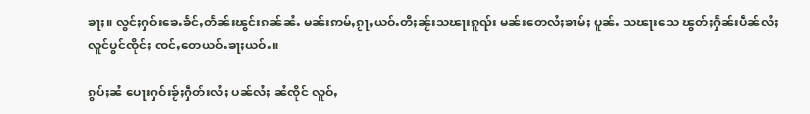ၶႃႈ။ လွင်ႈႁဝ်းၶေႉၶႅင်ႇတႅၼ်းၽွင်းၵၼ်ၼႆႉ မၼ်းဢမ်ႇၵႂႃႇယဝ်ႉတီႈၼႂ်းသၽႃးၵူၺ်း မၼ်းတေလႆႈၶၢမ်ႈ ပူၼ်ႉ သၽႃးသေ ၽွတ်ႈႁႅၼ်းပဵၼ်လႆႈ လူင်ပွင်ၸိုင်ႈ ၸင်ႇတေယဝ်ႉၶႃႈယဝ်ႉ။

ၵွပ်ႈၼႆ ပေႃးႁဝ်းၶႂ်ႈႁဵတ်းလႆႈ ပၼ်လႆႈ ၼႆၸိုင် လူဝ်ႇ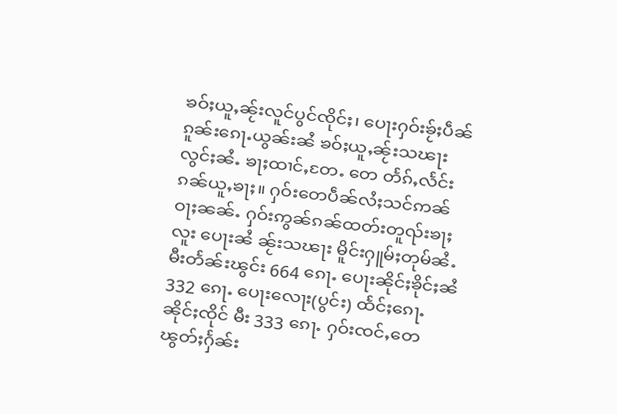ၶဝ်ႈယူႇၼႂ်းလူင်ပွင်ၸိုင်ႈ၊ ပေႃးႁဝ်းၶႂ်ႈပဵၼ်ၵူၼ်းၵေႃႉယွၼ်းၼႆ ၶဝ်ႈယူႇၼႂ်းသၽႃး လွင်ႈၼႆႉ ၶႃႈထၢင်ႇတႄႉ တေ တႅၵ်ႇလႅင်းၵၼ်ယူႇၶႃႈ။ ႁဝ်းတေပဵၼ်လႆႈသင်ဢၼ်ဝႃႈၼၼ်ႉ ႁဝ်းဢွၼ်ၵၼ်ထတ်းတူၺ်းၶႃႈလူး ပေႃးၼႆ ၼႂ်းသၽႃး မိူင်းႁူမ်ႈတုမ်ၼႆႉ မီးတႅၼ်းၽွင်း 664 ၵေႃႉ ပေႃးၼိုင်ႈၶိုင်ႈၼႆ 332 ၵေႃႉ ပေႃးလေႃး(ပွင်း) ထႅင်ႈၵေႃႉၼိုင်ႈၸိုင် မီး 333 ၵေႃႉ ႁဝ်းၸင်ႇတေၽွတ်ႈႁႅၼ်း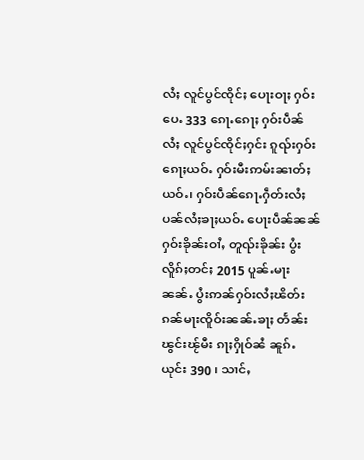လႆႈ လူင်ပွင်ၸိုင်ႈ ပေႃးဝႃႈ ႁဝ်းပေႉ 333 ၵေႃႉၵေႃႈ ႁဝ်းပဵၼ်လႆႈ လူင်ပွင်ၸိုင်ႈႁင်း ၵူၺ်းႁဝ်းၵေႃႈယဝ်ႉ ႁဝ်းမီးဢမ်းၼၢတ်ႈယဝ်ႉ၊ ႁဝ်းပဵၼ်ၵေႃႉႁဵတ်းလႆႈ ပၼ်လႆႈၶႃႈယဝ်ႉ ပေႃးပဵၼ်ၼၼ် ႁဝ်းၶိုၼ်းဝၢႆႇ တူၺ်းၶိုၼ်း ပွႆးလိူၵ်ႈတင်ႈ 2015 ပူၼ်ႉမႃးၼၼ်ႉ ပွႆးဢၼ်ႁဝ်းလႆႈၽိတ်းၵၼ်မႃးၸိူဝ်းၼၼ်ႉၶႃႈ တႅၼ်းၽွင်းၽႂ်မီး ၵႃႈႁိုဝ်ၼႆ ၼူၵ်ႉယုင်း 390 ၊ သၢင်ႇ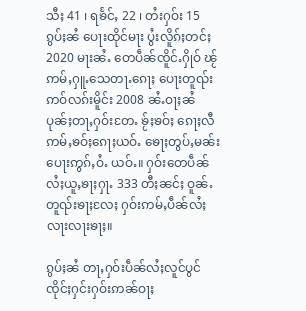သီႈ 41 ၊ ရၶႅင်ႇ 22 ၊ တႆးႁဝ်း 15 ၵွပ်ႈၼႆ ပေႃးထိုင်မႃး ပွႆးလိူၵ်ႈတင်ႈ 2020 မႃးၼႆႉ တေပဵၼ်ၸိူင်ႉႁိုဝ် ၽႂ်ဢမ်ႇႁူႉသေတႃႉၵေႃႈ ပေႃးတူၺ်း ဢဝ်လၵ်းမိူင်း 2008 ၼႆႉဝႃႈၼႆ ပုၼ်ႈတႃႇႁဝ်းတႄႉ ၶႂ်ႈၶဝ်ႈ ၵေႃႈလီ ဢမ်ႇၶဝ်ႈၵေႃႈယဝ်ႉ ၶေႃႈတွပ်ႇမၼ်းပေႃးဢွၵ်ႇဝႆႉ ယဝ်ႉ။ ႁဝ်းတေပဵၼ်လႆႈယူႇၶႃႈႁႃႉ 333 တီႈၼင်ႈ ဝူၼ်ႉ တူၺ်းၶႃႈလႄႈ ႁဝ်းဢမ်ႇပဵၼ်လႆႈလႃးလႃးၶႃႈ။

ၵွပ်ႈၼႆ တႃႇႁဝ်းပဵၼ်လႆႈလူင်ပွင်ၸိုင်ႈႁင်းႁဝ်းဢၼ်ဝႃႈ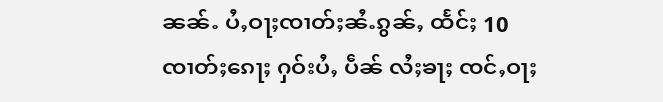ၼၼ်ႉ ပႆႇဝႃႈၸၢတ်ႈၼႆႉၵွၼ်ႇ ထႅင်ႈ 10 ၸၢတ်ႈၵေႃႈ ႁဝ်းပႆႇ ပဵၼ် လႆႈၶႃႈ ၸင်ႇဝႃႈ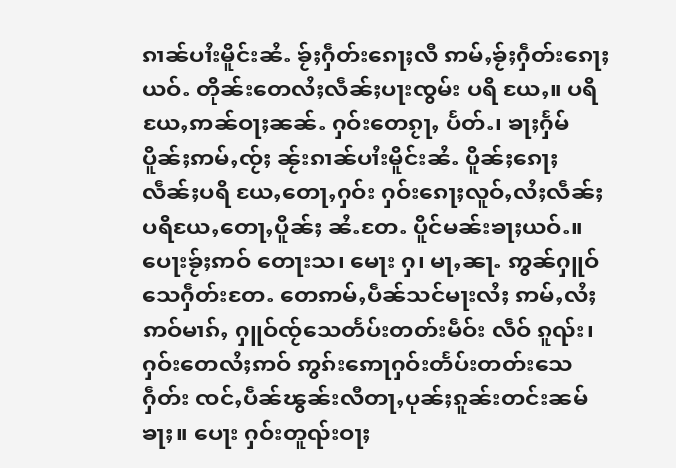ၵၢၼ်ပၢႆးမိူင်းၼႆႉ ၶႂ်ႈႁဵတ်းၵေႃႈလီ ဢမ်ႇၶႂ်ႈႁဵတ်းၵေႃႈယဝ်ႉ တိုၼ်းတေလႆႈလဵၼ်ႈပႃးၸွမ်း ပရိ ယႄႇ။ ပရိယႄႇဢၼ်ဝႃႈၼၼ်ႉ ႁဝ်းတေၵႂႃႇ ပႅတ်ႉ၊ ၶႃႈႁႅမ် ပိူၼ်ႈဢမ်ႇၸႂ်ႈ ၼႂ်းၵၢၼ်ပၢႆးမိူင်းၼႆႉ ပိူၼ်ႈၵေႃႈ လဵၼ်ႈပရိ ယႄႇတေႃႇႁဝ်း ႁဝ်းၵေႃႈလူဝ်ႇလႆႈလဵၼ်ႈပရိယႄႇတေႃႇပိူၼ်ႈ ၼႆႉတႄႉ ပိူင်မၼ်းၶႃႈယဝ်ႉ။ ပေႃးၶႂ်ႈဢဝ် တေႃးသ၊ မေႃး ႁ၊ မႃႇၼႃႉ ဢွၼ်ႁူဝ်သေႁဵတ်းတႄႉ တေဢမ်ႇပဵၼ်သင်မႃးလႆႈ ဢမ်ႇလႆႈဢဝ်မၢၵ်ႇ ႁူဝ်ၸႂ်သေတႅပ်းတတ်းမဵဝ်း လဵဝ် ၵူၺ်း၊ ႁဝ်းတေလႆႈဢဝ် ဢွၵ်းဢေႃႁဝ်းတႅပ်းတတ်းသေႁဵတ်း ၸင်ႇပဵၼ်ၽွၼ်းလီတႃႇပုၼ်ႈၵူၼ်းတင်းၼမ်ၶႃႈ။ ပေႃး ႁဝ်းတူၺ်းဝႃႈ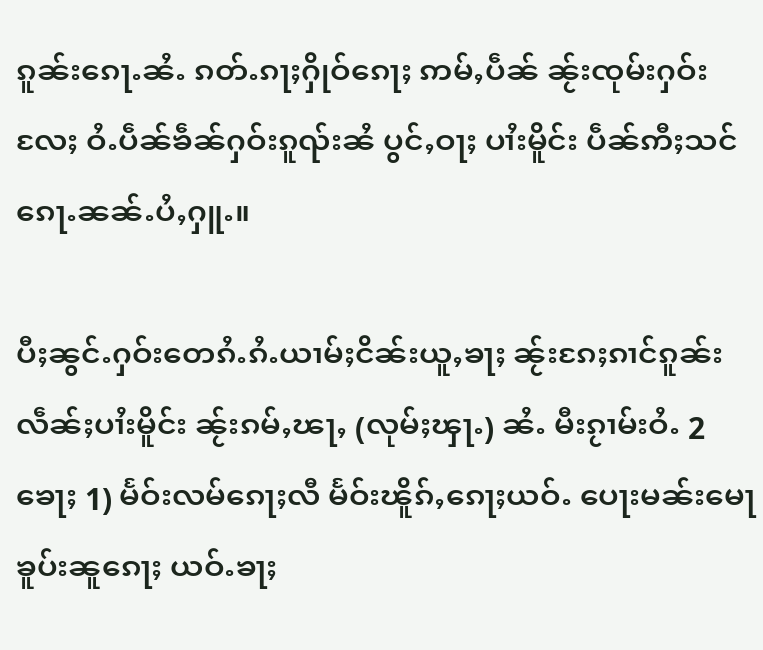ၵူၼ်းၵေႃႉၼႆႉ ၵတ်ႉၵႃႈႁိုဝ်ၵေႃႈ ဢမ်ႇပဵၼ် ၼႂ်းၸုမ်းႁဝ်းလႄႈ ဝႆႉပဵၼ်ၶဵၼ်ႁဝ်းၵူၺ်းၼႆ ပွင်ႇဝႃႈ ပၢႆးမိူင်း ပဵၼ်ဢီႈသင် ၵေႃႉၼၼ်ႉပႆႇႁူႉ။

ပီႈၼွင်ႉႁဝ်းတေၵႆႉၵႆႉယၢမ်ႈငိၼ်းယူႇၶႃႈ ၼႂ်းၵႄႈၵၢင်ၵူၼ်းလဵၼ်ႈပၢႆးမိူင်း ၼႂ်းၵမ်ႇၽႃႇ (လုမ်ႈၾႃႉ) ၼႆႉ မီးၵႂၢမ်းဝႆႉ 2 ၶေႃႈ 1) မႅဝ်းလမ်ၵေႃႈလီ မႅဝ်းၽိူၵ်ႇၵေႃႈယဝ်ႉ ပေႃးမၼ်းမေႃၶူပ်းၼူၵေႃႈ ယဝ်ႉၶႃႈ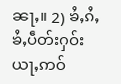ၼႃႇ။ 2) ၶႆႇၵႆႇ ၶႆႇပဵတ်းႁဝ်း ယႃႇဢဝ်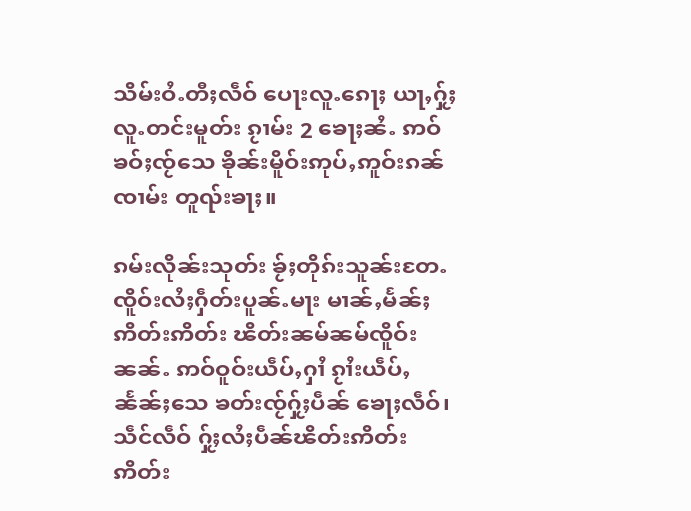သိမ်းဝႆႉတီႈလဵဝ် ပေႃးလူႉၵေႃႈ ယႃႇႁႂ်ႈလူႉတင်းမူတ်း ၵႂၢမ်း 2 ၶေႃႈၼႆႉ ဢဝ်ၶဝ်ႈၸႂ်သေ ၶိုၼ်းမိူဝ်းဢုပ်ႇဢူဝ်းၵၼ်ၸၢမ်း တူၺ်းၶႃႈ။

ၵမ်းလိုၼ်းသုတ်း ၶႂ်ႈတိုၵ်းသူၼ်းတႄႉ ၸိူဝ်းလႆႈႁဵတ်းပူၼ်ႉမႃး မၢၼ်ႇမႅၼ်ႈဢိတ်းဢိတ်း ၽိတ်းၼမ်ၼမ်ၸိူဝ်းၼၼ်ႉ ဢဝ်ဝူဝ်းယဵပ်ႇႁၢႆ ၵႂၢႆးယဵပ်ႇၼႅၼ်ႈသေ ၶတ်းၸႂ်ႁႂ်ႈပဵၼ် ၶေႃႈလဵဝ်၊ သဵင်လဵဝ် ႁႂ်ႈလႆႈပဵၼ်ၽိတ်းဢိတ်းဢိတ်း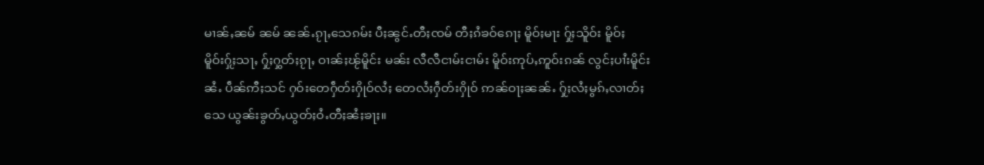မၢၼ်ႇၼမ် ၼမ် ၼၼ်ႉၵႂႃႇသေၵမ်း ပီႈၼွင်ႉတီႈၸမ် တီႈၵႆၶဝ်ၵေႃႈ မိူဝ်ႈမႃး ႁႂ်ႈသိူဝ်း မိူဝ်ႈမိူဝ်းႁႂ်ႈသႃႇ ႁႂ်ႈႁွတ်ႈၵႂႃႇ ဝၢၼ်ႈၽႂ်မိူင်း မၼ်း လီလီငၢမ်းငၢမ်း မိူဝ်းဢုပ်ႇဢူဝ်းၵၼ် လွင်ႈပၢႆးမိူင်းၼႆႉ ပဵၼ်ဢီႈသင် ႁဝ်းတေႁဵတ်းႁိုဝ်လႆႈ တေလႆႈႁဵတ်းႁိုဝ် ဢၼ်ဝႃႈၼၼ်ႉ ႁႂ်ႈလႆႈမွၵ်ႇလၢတ်ႈသေ ယွၼ်းၶွတ်ႇယွတ်ႈဝႆႉတီႈၼႆႈၶႃႈ။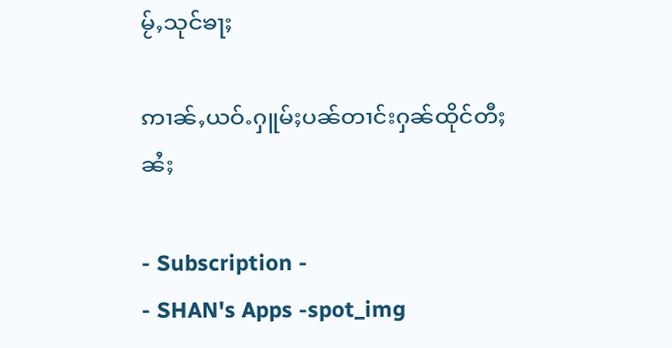မႂ်ႇသုင်ၶႃႈ

ဢၢၼ်ႇယဝ်ႉႁူမ်ႈပၼ်တၢင်းႁၼ်ထိုင်တီႈၼႆႈ

- Subscription -
- SHAN's Apps -spot_img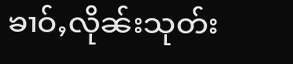ၶၢဝ်ႇလိုၼ်းသုတ်း